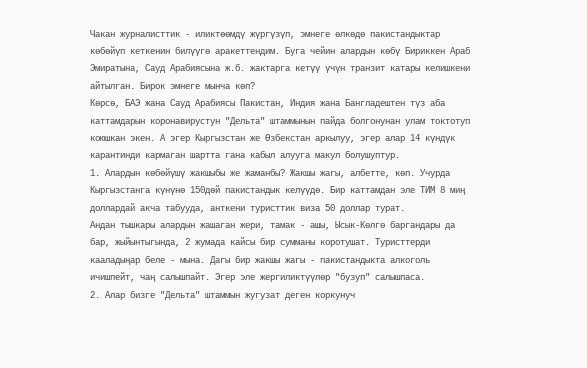Чакан журналисттик - иликтөөмдү жүргүзүп, эмнеге өлкөдө пакистандыктар көбөйүп кеткенин билүүгө аракеттендим. Буга чейин алардын көбү Бириккен Араб Эмиратына, Сауд Арабиясына ж.б. жактарга кетүү үчүн транзит катары келишкени айтылган. Бирок эмнеге мынча көп?
Көрсө, БАЭ жана Сауд Арабиясы Пакистан, Индия жана Бангладештен түз аба каттамдарын коронавирустун "Дельта" штаммынын пайда болгонунан улам токтотуп коюшкан экен. А эгер Кыргызстан же Өзбекстан аркылуу, эгер алар 14 күндүк карантинди кармаган шартта гана кабыл алууга макул болушуптур.
1. Алардын көбөйүшү жакшыбы же жаманбы? Жакшы жагы, албетте, көп. Учурда Кыргызстанга күнүнө 150дөй пакистандык келүүдө. Бир каттамдан эле ТИМ 8 миң доллардай акча табууда, анткени туристтик виза 50 доллар турат.
Андан тышкары алардын жашаган жери, тамак - ашы, Ысык-Көлгө баргандары да бар, жыйынтыгында, 2 жумада кайсы бир сумманы коротушат. Туристтерди кааладыңар беле - мына. Дагы бир жакшы жагы - пакистандыкта алкоголь ичишпейт, чаң салышпайт. Эгер эле жергиликтүүлөр "бузуп" салышпаса.
2. Алар бизге "Дельта" штаммын жугузат деген коркунуч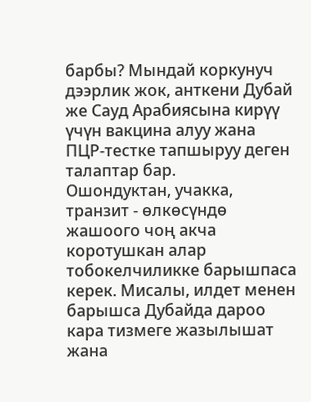барбы? Мындай коркунуч дээрлик жок, анткени Дубай же Сауд Арабиясына кирүү үчүн вакцина алуу жана ПЦР-тестке тапшыруу деген талаптар бар.
Ошондуктан, учакка, транзит - өлкөсүндө жашоого чоң акча коротушкан алар тобокелчиликке барышпаса керек. Мисалы, илдет менен барышса Дубайда дароо кара тизмеге жазылышат жана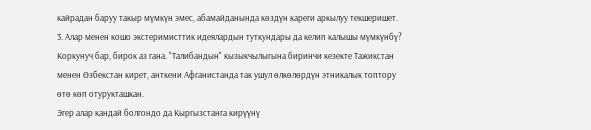кайрадан баруу такыр мүмкүн эмес, абамайданында көздүн кареги аркылуу текшеришет.
3. Алар менен кошо экстеримисттик идеялардын туткундары да келип калышы мүмкүнбү? Коркунуч бар, бирок аз гана. "Талибандын" кызыкчылыгына биринчи кезекте Тажикстан менен Өзбекстан кирет, анткени Афганистанда так ушул өлкөлөрдүн этникалык топтору өтө көп отурукташкан.
Эгер алар кандай болгондо да Кыргызстанга кирүүнү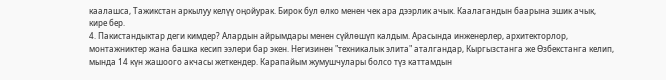каалашса, Тажикстан аркылуу келүү оңойурак. Бирок бул өлко менен чек ара дээрлик ачык. Каалагандын баарына эшик ачык, кире бер.
4. Пакистандыктар деги кимдер? Алардын айрымдары менен сүйлөшүп калдым. Арасында инженерлер, архитекторлор, монтажниктер жана башка кесип ээлери бар экен. Негизинен "техникалык элита" аталгандар, Кыргызстанга же Өзбекстанга келип, мында 14 күн жашоого акчасы жеткендер. Карапайым жумушчулары болсо түз каттамдын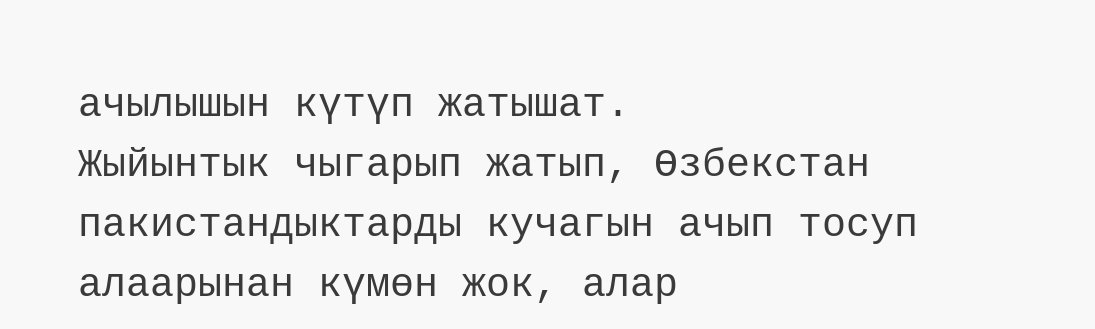ачылышын күтүп жатышат.
Жыйынтык чыгарып жатып, Өзбекстан пакистандыктарды кучагын ачып тосуп алаарынан күмөн жок, алар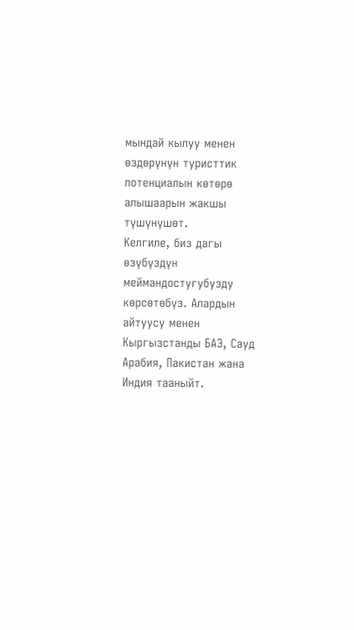мындай кылуу менен өздөрүнүн туристтик потенциалын көтөрө алышаарын жакшы түшүнүшөт.
Келгиле, биз дагы өзүбүздүн меймандостугубузду көрсөтөбүз. Алардын айтуусу менен Кыргызстанды БАЭ, Сауд Арабия, Пакистан жана Индия тааныйт.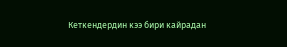Кеткендердин кээ бири кайрадан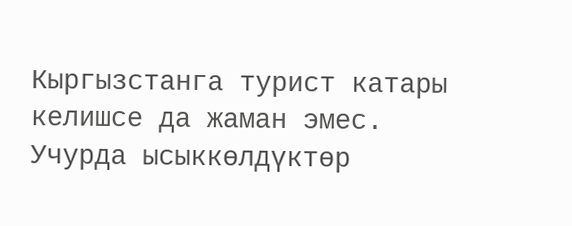Кыргызстанга турист катары келишсе да жаман эмес.
Учурда ысыккөлдүктөр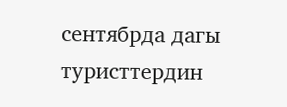сентябрда дагы туристтердин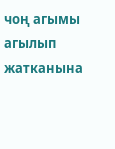чоң агымы агылып жатканына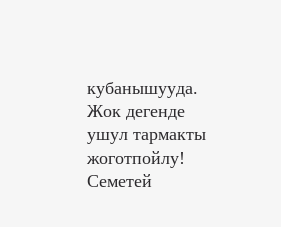кубанышууда. Жок дегенде ушул тармакты жоготпойлу!
Семетей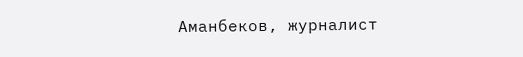Аманбеков, журналист